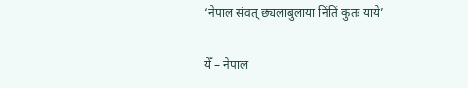‘नेपाल संवत् छ्यलाबुलाया निंतिं कुतः याये’

येँ – नेपाल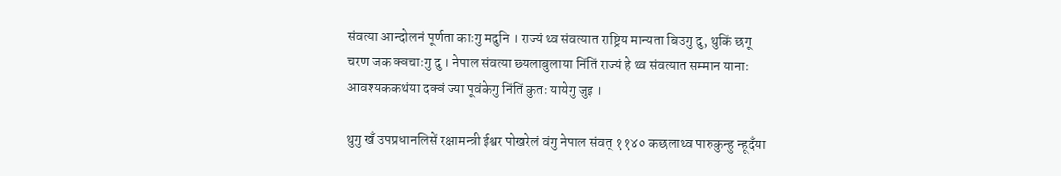संवत्या आन्दोलनं पूर्णता काःगु मदुनि । राज्यं थ्व संवत्यात राष्ट्रिय मान्यता बिउगु दु, थुकिं छगू चरण जक क्वचाःगु दु । नेपाल संवत्या छ्यलाबुलाया निंतिं राज्यं हे थ्व संवत्यात सम्मान यानाः आवश्यककथंया दक्वं ज्या पूवंकेगु निंतिं कुतः यायेगु जुइ ।

थुगु खँ उपप्रधानलिसें रक्षामन्त्री ईश्वर पोखरेलं वंगु नेपाल संवत् ११४० कछलाथ्व पारुकुन्हु न्हूदँया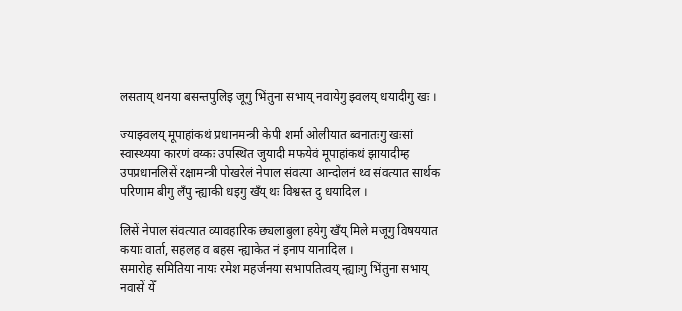लसताय् थनया बसन्तपुलिइ जूगु भिंतुना सभाय् नवायेगु झ्वलय् धयादीगु खः ।

ज्याझ्वलय् मूपाहांकथं प्रधानमन्त्री केपी शर्मा ओलीयात ब्वनातःगु खःसां स्वास्थ्यया कारणं वय्कः उपस्थित जुयादी मफयेवं मूपाहांकथं झायादीम्ह उपप्रधानलिसें रक्षामन्त्री पोखरेलं नेपाल संवत्या आन्दोलनं थ्व संवत्यात सार्थक परिणाम बीगु लँपु न्ह्याकी धइगु खँय् थः विश्वस्त दु धयादिल ।

लिसें नेपाल संवत्यात व्यावहारिक छ्यलाबुला हयेगु खँय् मिले मजूगु विषययात कयाः वार्ता, सहलह व बहस न्ह्याकेत नं इनाप यानादिल ।
समारोह समितिया नायः रमेश महर्जनया सभापतित्वय् न्ह्याःगु भिंतुना सभाय् नवासें येँ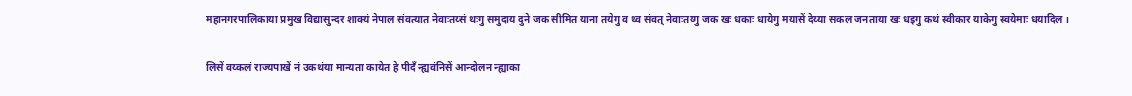महानगरपालिकाया प्रमुख विद्यासुन्दर शाक्यं नेपाल संवत्यात नेवाःतय्सं थःगु समुदाय दुने जक सीमित याना तयेगु व थ्व संवत् नेवाःतय्गु जक खः धकाः धायेगु मयासें देय्या सकल जनताया खः धइगु कथं स्वीकार याकेगु स्वयेमाः धयादिल ।

लिसें वय्कलं राज्यपाखें नं उकथंया मान्यता कायेत हे पीदँ न्ह्यवंनिसें आन्दोलन न्ह्याका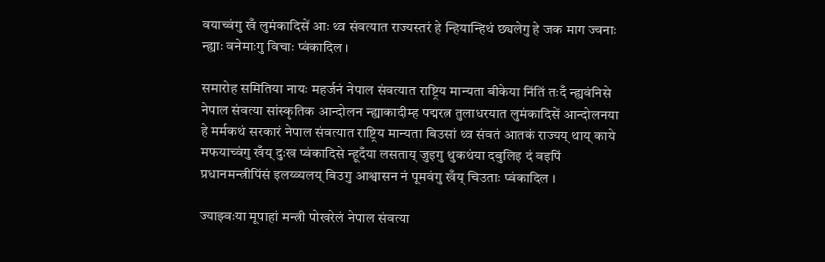वयाच्वंगु खँ लुमंकादिसें आः थ्व संवत्यात राज्यस्तरं हे न्हियान्हिथं छ्यलेगु हे जक माग ज्वनाः न्ह्याः वनेमाःगु विचाः प्वंकादिल ।

समारोह समितिया नायः महर्जनं नेपाल संवत्यात राष्ट्रिय मान्यता बीकेया निंतिं तःदँ न्ह्यवंनिसे नेपाल संवत्या सांस्कृतिक आन्दोलन न्ह्याकादीम्ह पद्मरत्न तुलाधरयात लुमंकादिसें आन्दोलनया हे मर्मकथं सरकारं नेपाल संवत्यात राष्ट्रिय मान्यता बिउसां थ्व संवतं आतकं राज्यय् थाय् काये मफयाच्वंगु खँय् दुःख प्वंकादिसे न्हूदँया लसताय् जुइगु थुकथंया दबुलिइ दं वइपिं प्रधानमन्त्रीपिंसं इलय्व्यलय् बिउगु आश्वासन नं पूमवंगु खँय् चिउताः प्वंकादिल ।

ज्याझ्वःया मूपाहां मन्त्री पोखरेलं नेपाल संवत्या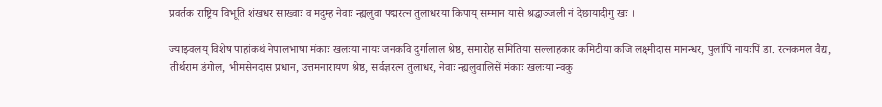प्रवर्तक राष्ट्रिय विभूति शंखधर साख्वाः व मदुम्ह नेवाः न्ह्यलुवा पद्मरत्न तुलाधरया किपाय् सम्मान यासे श्रद्धाञ्जली नं देछायादीगु खः ।

ज्याझ्वलय् विशेष पाहांकथं नेपालभाषा मंकाः खलःया नायः जनकवि दुर्गालाल श्रेष्ठ, समारोह समितिया सल्लाहकार कमिटीया कजि लक्ष्मीदास मानन्धर, पुलांपिं नायःपिं डा. रत्नकमल वैद्य, तीर्थराम डंगोल, भीमसेनदास प्रधान, उत्तमनारायण श्रेष्ठ, सर्वज्ञरत्न तुलाधर, नेवाः न्ह्यलुवालिसें मंकाः खलःया न्वकु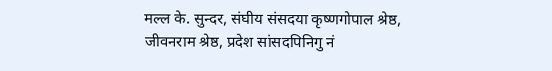मल्ल के. सुन्दर, संघीय संसदया कृष्णगोपाल श्रेष्ठ, जीवनराम श्रेष्ठ, प्रदेश सांसदपिनिगु नं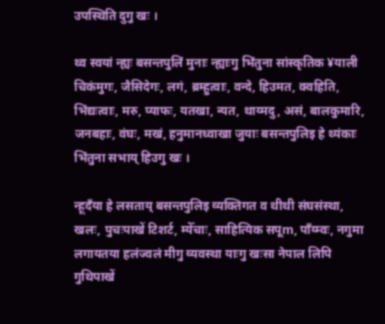उपस्थिति दुगु खः ।

थ्व स्वयां न्ह्यः बसन्तपुलिं मुनाः न्ह्याःगु भिंतुना सांस्कृतिक ¥याली चिकंमुगः, जैसिदेगः, लगं, ब्रम्हुत्वाः, वन्दे, हिउमत, क्वहिति, भिंद्यःत्वाः, मरु, प्याफः, यतखा, न्यत, थाय्मदु, असं, बालकुमारि, जनबहाः, वंघः, मखं, हनुमानध्वाखा जुयाः बसन्तपुलिइ हे थ्यंकाः भिंतुना सभाय् हिउगु खः ।

न्हूदँया हे लसताय् बसन्तपुलिइ व्यक्तिगत व थीथी संघसंस्था, खलः, पुचःपाखें टिशर्ट, म्येँचाः, साहित्यिक सपूm, पाँय्म्वः, नगुमा लगायतया हलंज्वलं मीगु व्यवस्था याःगु खःसा नेपाल लिपि गुथिपाखें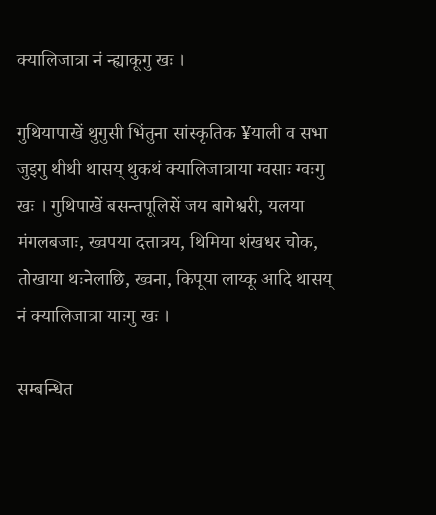क्यालिजात्रा नं न्ह्याकूगु खः ।

गुथियापाखें थुगुसी भिंतुना सांस्कृतिक ¥याली व सभा जुइगु थीथी थासय् थुकथं क्यालिजात्राया ग्वसाः ग्वःगु खः । गुथिपाखें बसन्तपूलिसें जय बागेश्वरी, यलया मंगलबजाः, ख्वपया दत्तात्रय, थिमिया शंखधर चोक, तोखाया थःनेलाछि, ख्वना, किपूया लाय्कू आदि थासय् नं क्यालिजात्रा याःगु खः ।

सम्बन्धित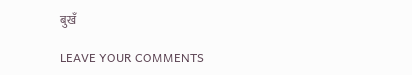बुखँ

LEAVE YOUR COMMENTS